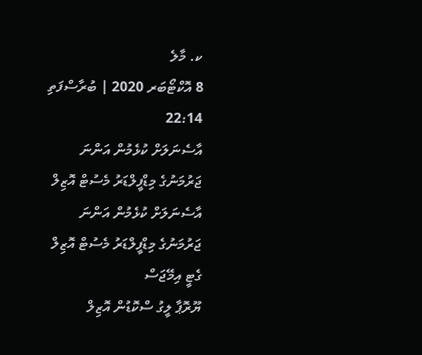ކ. މާލެ
8 އޮކްޓޯބަރ 2020 | ބުރާސްފަތި 22:14
އާސެނަލަށް ކުޅެމުން އަންނަ ޖަރުމަނުގެ މިޑްފީލްޑަރު މެސުޓް އޮޒިލް
އާސެނަލަށް ކުޅެމުން އަންނަ ޖަރުމަނުގެ މިޑްފީލްޑަރު މެސުޓް އޮޒިލް
ގެޓީ އިމޭޖަސް
ޔޫރޮޕާ ލީގު ސްކޮޑުން އޮޒިލް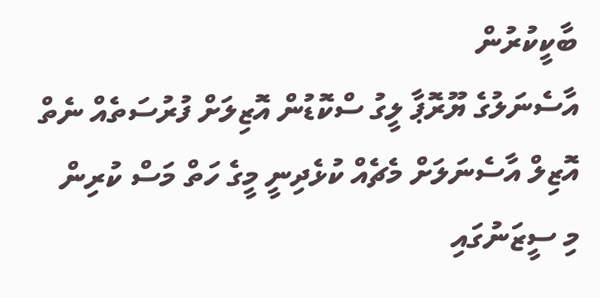ބާކީކުރުން
އާސެނަލުގެ ޔޫރޮޕާ ލީގު ސްކޮޑުން އޮޒިލަށް ފުރުސަތެއް ނެތް
އޮޒިލް އާސެނަލަށް މެޗެއް ކުޅެދިނީ މީގެ ހަތް މަސް ކުރިން
މި ސީޒަނުގައި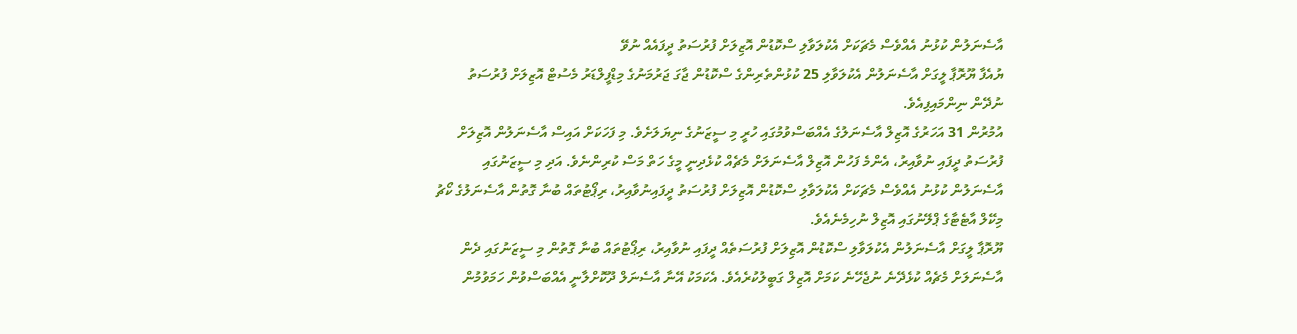އާސެނަލުން ކުޅުނު އެއްވެސް މެޗަކަށް އެކުލަވާލި ސްކޮޑުން އޮޒިލަށް ފުރުސަތު ދީފައެއް ނުވޭ
ޔުއެފާ ޔޫރޮޕާ ލީގަށް އާސެނަލުން އެކުލަވާލި 25 ކުޅުންތެރިންގެ ސްކޮޑުން ޖާގަ ޖަރުމަނުގެ މިޑްފީލްޑަރު މެސުޓް އޮޒިލަށް ފުރުސަތު ނުދޭން ނިންމައިފިއެވެ.
އުމުރުން 31 އަހަރުގެ އޮޒިލް އާސެނަލުގެ އެއްބަސްވުމުގައި ހުރީ މި ސީޒަނުގެ ނިޔަލަށެވެ. މި ފަހަކަށް އައިސް އާސެނަލުން އޮޒިލަށް ފުރުސަތު ދީފައި ނުވާއިރު، އެންމެ ފަހުން އޮޒިލް އާސެނަލަށް މެޗެއް ކުޅެދިނީ މީގެ ހަތް މަސް ކުރިންނެވެ. އަދި މި ސީޒަނުގައި އާސެނަލުން ކުޅުނު އެއްވެސް މެޗަކަށް އެކުލަވާލި ސްކޮޑުން އޮޒިލަށް ފުރުސަތު ދީފައިނުވާއިރު، ރިޕޯޓުތައް ބުނާ ގޮތުން އާސެނަލުގެ ކޯޗު މިކޭލް އާޓެޓާގެ ޕްލޭނުގައި އޮޒިލް ނުހިމެނެއެވެ.
ޔޫރޮޕާ ލީގަށް އާސެނަލުން އެކުލަވާލި ސްކޮޑުން އޮޒިލަށް ފުރުސަތެއް ދީފައި ނުވާއިރު، ރިޕޯޓުތައް ބުނާ ގޮތުން މި ސީޒަނުގައި ދެން އާސެނަލަށް މެޗެއް ކުޅެދޭނެ ނުޖެހޭނެ ކަމަށް އޮޒިލް ގަބީލުކުރެއެވެ. އެކަމަކު އޭނާ އާސެނަލް ދޫކޮށްލާނީ އެއްބަސްވުން ހަމަވުމުން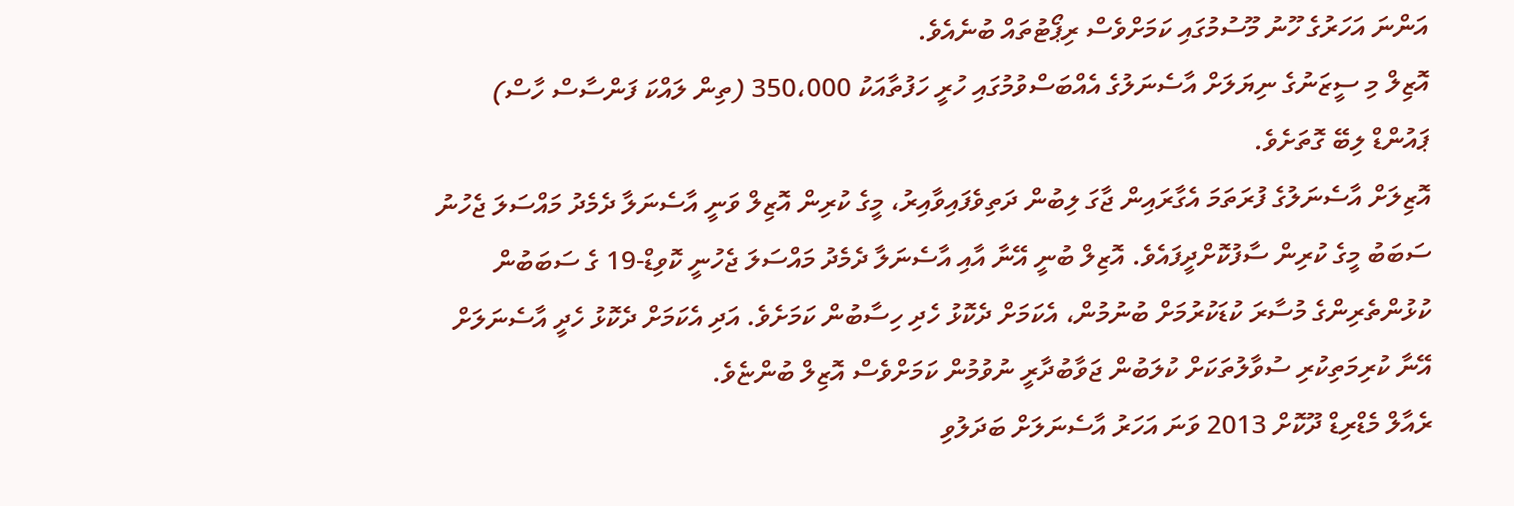އަންނަ އަހަރުގެ ހޫނު މޫސުމުގައި ކަމަށްވެސް ރިޕޯޓުތައް ބުނެއެވެ.
އޮޒިލް މި ސީޒަނުގެ ނިޔަލަށް އާސެނަލުގެ އެއްބަސްވުމުގައި ހުރީ ހަފުތާއަކު 350،000 (ތިން ލައްކަ ފަންސާސް ހާސް) ޕައުންޑް ލިބޭ ގޮތަށެވެ.
އޮޒިލަށް އާސެނަލުގެ ފުރަތަމަ އެގާރައިން ޖާގަ ލިބުން ދަތިވެފައިވާއިރު، މީގެ ކުރިން އޮޒިލް ވަނީ އާސެނަލާ ދެމެދު މައްސަލަ ޖެހުނު ސަބަބު މީގެ ކުރިން ސާފުކޮށްދީފައެވެ. އޮޒިލް ބުނީ އޭނާ އާއި އާސެނަލާ ދެމެދު މައްސަލަ ޖެހުނީ ކޮވިޑް-19 ގެ ސަބަބުން ކުޅުންތެރިންގެ މުސާރަ ކުޑަކުރުމަށް ބުނުމުން، އެކަމަށް ދެކޮޅު ހެދި ހިސާބުން ކަމަށެވެ. އަދި އެކަމަށް ދެކޮޅު ހެދީ އާސެނަލަށް އޭނާ ކުރިމަތިކުރި ސުވާލުތަކަށް ކުލަބުން ޖަވާބުދާރީ ނުވުމުން ކަމަށްވެސް އޮޒިލް ބުންޏެވެ.
ރެއާލް މެޑްރިޑް ދޫކޮށް 2013 ވަނަ އަހަރު އާސެނަލަށް ބަދަލުވި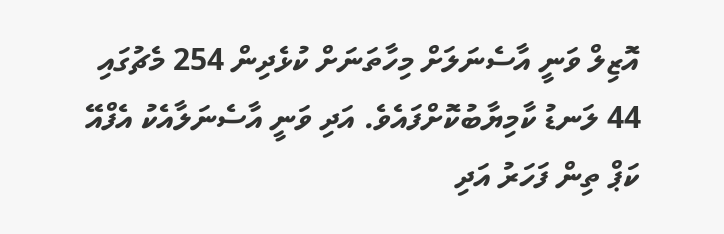އޮޒިލް ވަނީ އާސެނަލަށް މިހާތަނަށް ކުޅެދިން 254 މެޗުގައި 44 ލަނޑު ކާމިޔާބުކޮށްފައެވެ. އަދި ވަނީ އާސެނަލާއެކު އެފްއޭ ކަޕް ތިން ފަހަރު އަދި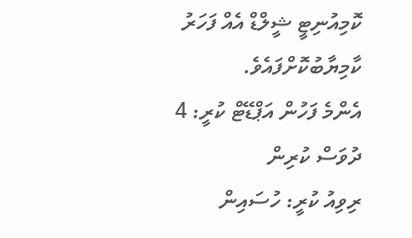ކޮމިއުނިޓީ ޝީލްޑް އެއް ފަހަރު ކާމިޔާބުކޮށްފައެވެ.
އެންމެ ފަހުން އަޕްޑޭޓް ކުރީ: 4 ދުވަސް ކުރިން
ރިވިއު ކުރީ: ހުސައިން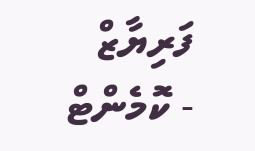ފަރިޔާޒް
- ކޮމެންޓް